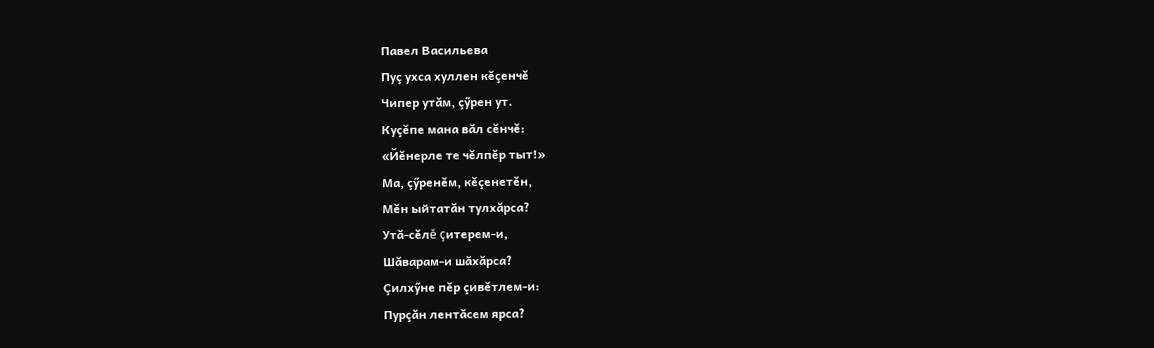Павел Васильева
Пуç ухса хуллен кĕçенчĕ
Чипер утăм, çӳрен ут.
Куçĕпе мана вăл сĕнчĕ:
«Йĕнерле те чĕлпĕр тыт!»
Ма, çӳренĕм, кĕçенетĕн,
Мĕн ыйтатăн тулхăрса?
Утă-сĕлĕ çитерем-и,
Шăварам-и шăхăрса?
Çилхӳне пĕр çивĕтлем-и:
Пурçăн лентăсем ярса?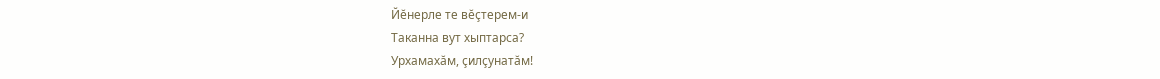Йĕнерле те вĕçтерем-и
Таканна вут хыптарса?
Урхамахăм, çилçунатăм!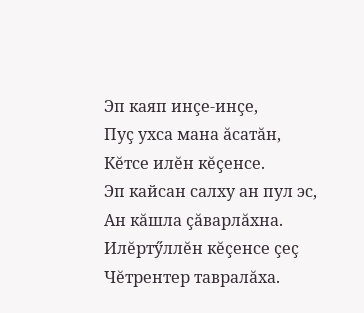Эп каяп инçе-инçе,
Пуç ухса мана ăсатăн,
Кĕтсе илĕн кĕçенсе.
Эп кайсан салху ан пул эс,
Ан кăшла çăварлăхна.
Илĕртӳллĕн кĕçенсе çеç
Чĕтрентер тавралăха.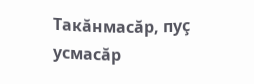Такăнмасăр, пуç усмасăр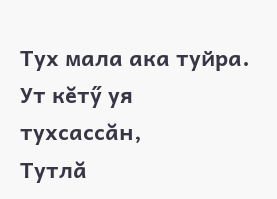Тух мала ака туйра.
Ут кĕтӳ уя тухсассăн,
Тутлă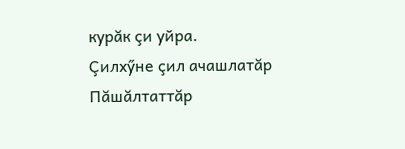курăк çи уйра.
Çилхӳне çил ачашлатăр
Пăшăлтаттăр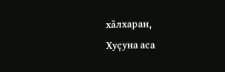хăлхаран,
Хуçуна аса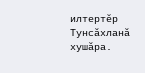илтертĕр
Тунсăхланă хушăра.